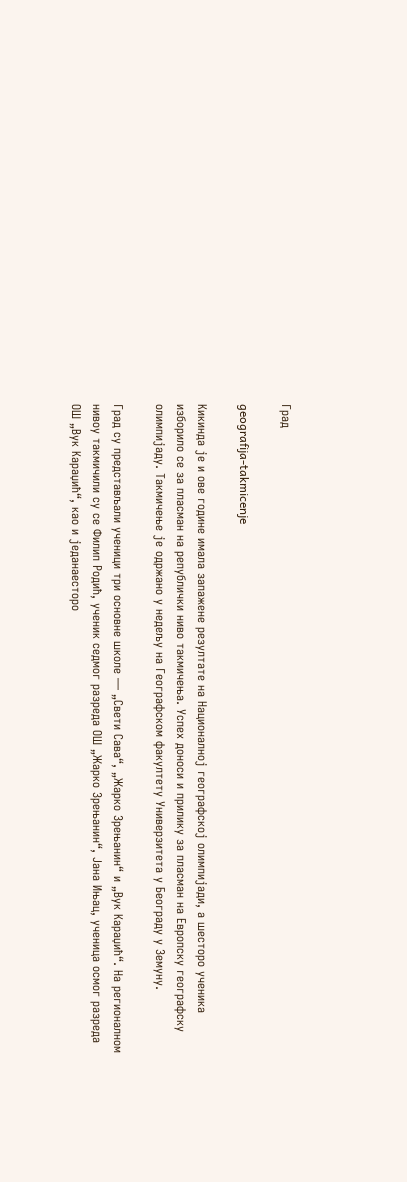Град

geografija-takmicenje

Кикинда је и ове године имала запажене резултате на Националној географској олимпијади, а шесторо ученика изборило се за пласман на републички ниво такмичења. Успех доноси и прилику за пласман на Европску географску олимпијаду. Такмичење је одржано у недељу на Географском факултету Универзитета у Београду у Земуну.

Град су представљали ученици три основне школе — „Свети Сава“, „Жарко Зрењанин“ и „Вук Караџић“. На регионалном нивоу такмичили су се Филип Родић, ученик седмог разреда ОШ „Жарко Зрењанин“, Јана Ињац, ученица осмог разреда ОШ „Вук Караџић“, као и једанаесторо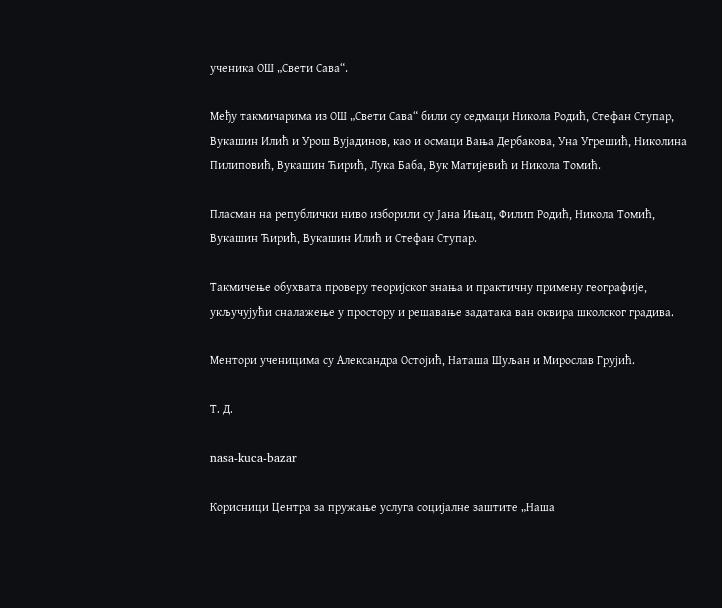ученика ОШ „Свети Сава“.

Међу такмичарима из ОШ „Свети Сава“ били су седмаци Никола Родић, Стефан Ступар, Вукашин Илић и Урош Вујадинов, као и осмаци Вања Дербакова, Уна Угрешић, Николина Пилиповић, Вукашин Ћирић, Лука Баба, Вук Матијевић и Никола Томић.

Пласман на републички ниво изборили су Јана Ињац, Филип Родић, Никола Томић, Вукашин Ћирић, Вукашин Илић и Стефан Ступар.

Такмичење обухвата проверу теоријског знања и практичну примену географије, укључујући сналажење у простору и решавање задатака ван оквира школског градива.

Ментори ученицима су Александра Остојић, Наташа Шуљан и Мирослав Грујић.

Т. Д.

nasa-kuca-bazar

Корисници Центра за пружање услуга социјалне заштите „Наша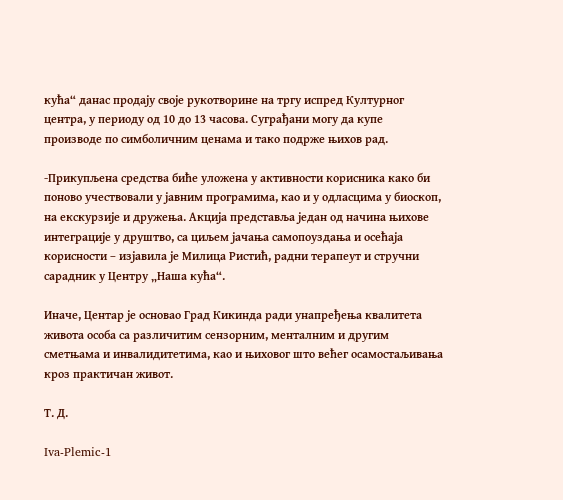кућа“ данас продају своје рукотворине на тргу испред Културног центра, у периоду од 10 до 13 часова. Суграђани могу да купе производе по симболичним ценама и тако подрже њихов рад.

-Прикупљена средства биће уложена у активности корисника како би поново учествовали у јавним програмима, као и у одласцима у биоскоп, на екскурзије и дружења. Акција представља један од начина њихове интеграције у друштво, са циљем јачања самопоуздања и осећаја корисности – изјавила је Милица Ристић, радни терапеут и стручни сарадник у Центру „Наша кућа“.

Иначе, Центар је основао Град Кикинда ради унапређења квалитета живота особа са различитим сензорним, менталним и другим сметњама и инвалидитетима, као и њиховог што већег осамостаљивања кроз практичан живот.

Т. Д.

Iva-Plemic-1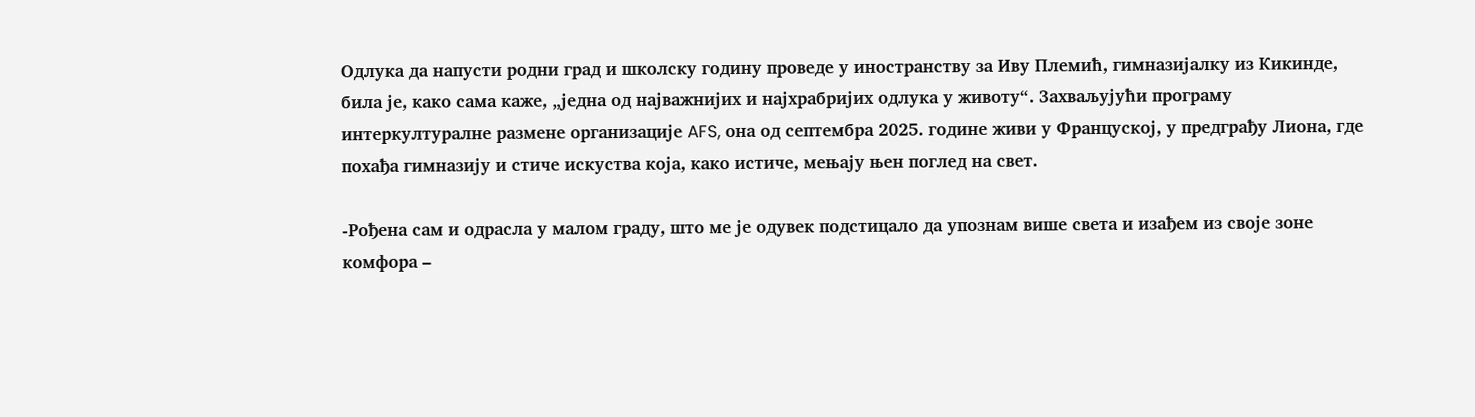Одлука да напусти родни град и школску годину проведе у иностранству за Иву Племић, гимназијалку из Кикинде, била је, како сама каже, „једна од најважнијих и најхрабријих одлука у животу“. Захваљујући програму интеркултуралне размене организације AFS, она од септембра 2025. године живи у Француској, у предграђу Лиона, где похађа гимназију и стиче искуства која, како истиче, мењају њен поглед на свет.

-Рођена сам и одрасла у малом граду, што ме је одувек подстицало да упознам више света и изађем из своје зоне комфора –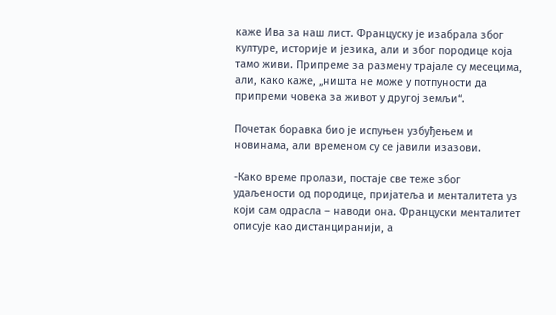каже Ива за наш лист. Француску је изабрала због културе, историје и језика, али и због породице која тамо живи. Припреме за размену трајале су месецима, али, како каже, „ништа не може у потпуности да припреми човека за живот у другој земљи“.

Почетак боравка био је испуњен узбуђењем и новинама, али временом су се јавили изазови.

-Како време пролази, постаје све теже због удаљености од породице, пријатеља и менталитета уз који сам одрасла – наводи она. Француски менталитет описује као дистанциранији, а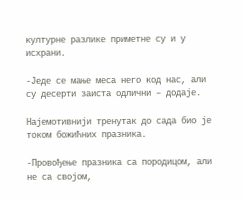културне разлике приметне су и у исхрани.

-Једе се мање меса него код нас, али су десерти заиста одлични – додаје.

Најемотивнији тренутак до сада био је током божићних празника.

-Провођење празника са породицом, али не са својом,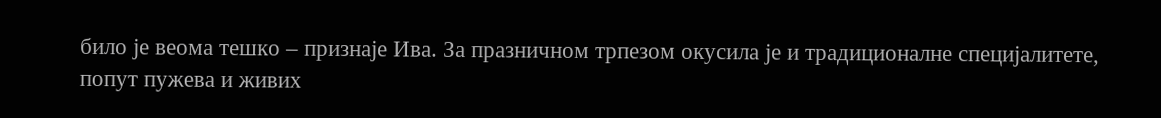било је веома тешко – признаје Ива. За празничном трпезом окусила је и традиционалне специјалитете, попут пужева и живих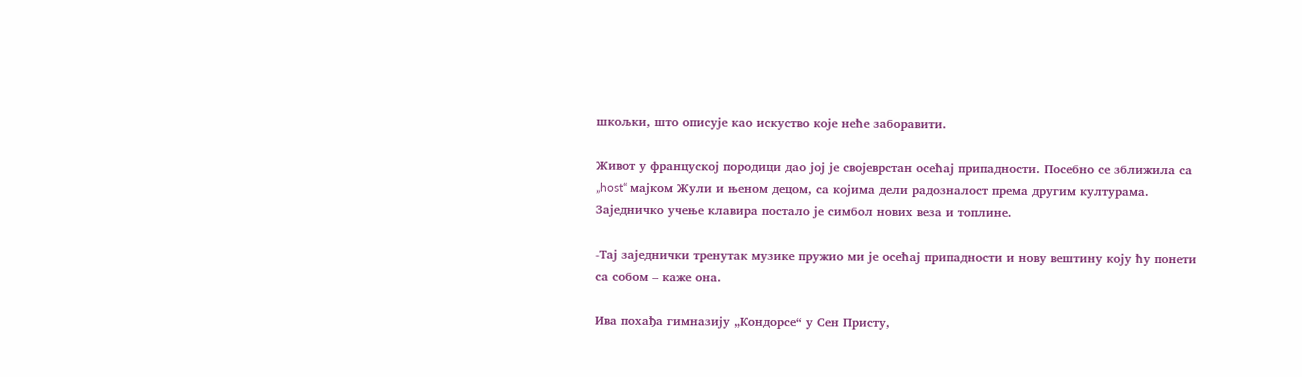шкољки, што описује као искуство које неће заборавити.

Живот у француској породици дао јој је својеврстан осећај припадности. Посебно се зближила са „host“ мајком Жули и њеном децом, са којима дели радозналост према другим културама. Заједничко учење клавира постало је симбол нових веза и топлине.

-Тај заједнички тренутак музике пружио ми је осећај припадности и нову вештину коју ћу понети са собом – каже она.

Ива похађа гимназију „Кондорсе“ у Сен Присту,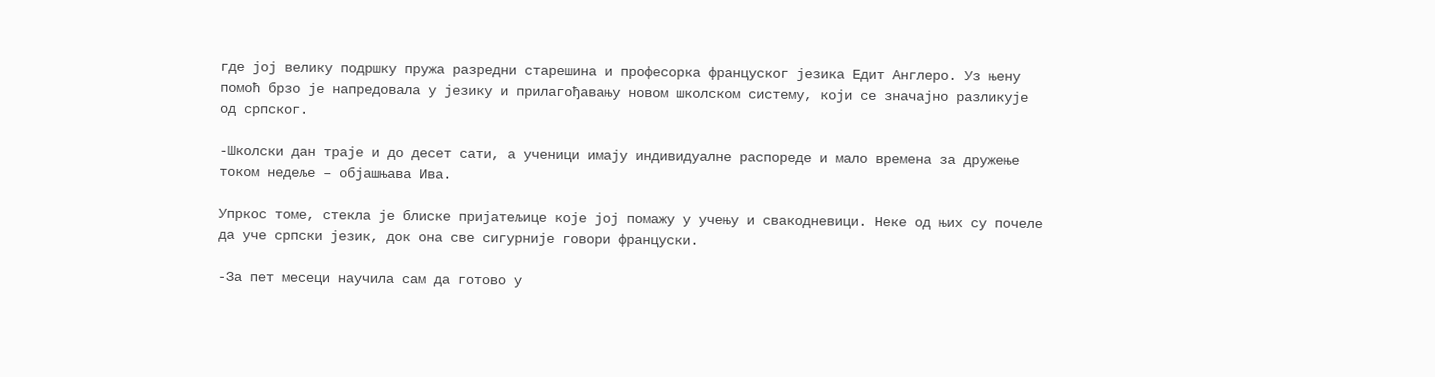где јој велику подршку пружа разредни старешина и професорка француског језика Едит Англеро. Уз њену помоћ брзо је напредовала у језику и прилагођавању новом школском систему, који се значајно разликује од српског.

-Школски дан траје и до десет сати, а ученици имају индивидуалне распореде и мало времена за дружење током недеље – објашњава Ива.

Упркос томе, стекла је блиске пријатељице које јој помажу у учењу и свакодневици. Неке од њих су почеле да уче српски језик, док она све сигурније говори француски.

-За пет месеци научила сам да готово у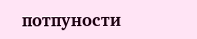потпуности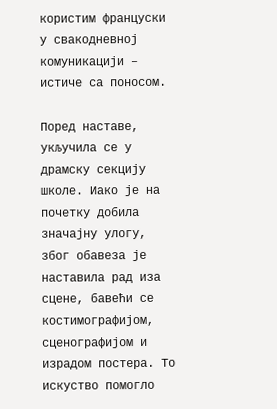користим француски у свакодневној комуникацији – истиче са поносом.

Поред наставе, укључила се у драмску секцију школе. Иако је на почетку добила значајну улогу, због обавеза је наставила рад иза сцене, бавећи се костимографијом, сценографијом и израдом постера. То искуство помогло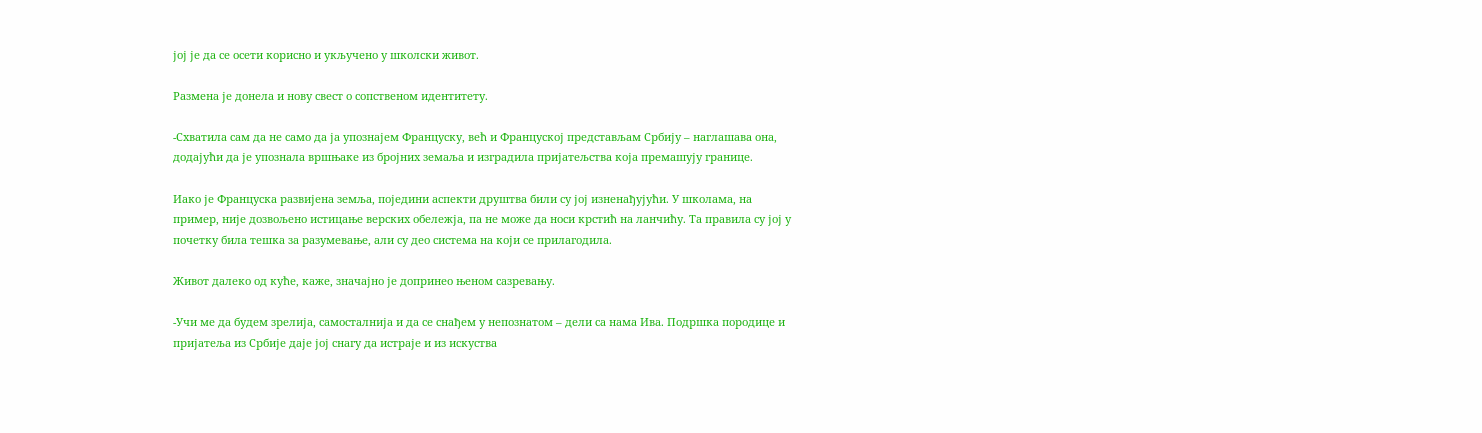јој је да се осети корисно и укључено у школски живот.

Размена је донела и нову свест о сопственом идентитету.

-Схватила сам да не само да ја упознајем Француску, већ и Француској представљам Србију – наглашава она, додајући да је упознала вршњаке из бројних земаља и изградила пријатељства која премашују границе.

Иако је Француска развијена земља, поједини аспекти друштва били су јој изненађујући. У школама, на пример, није дозвољено истицање верских обележја, па не може да носи крстић на ланчићу. Та правила су јој у почетку била тешка за разумевање, али су део система на који се прилагодила.

Живот далеко од куће, каже, значајно је допринео њеном сазревању.

-Учи ме да будем зрелија, самосталнија и да се снађем у непознатом – дели са нама Ива. Подршка породице и пријатеља из Србије даје јој снагу да истраје и из искуства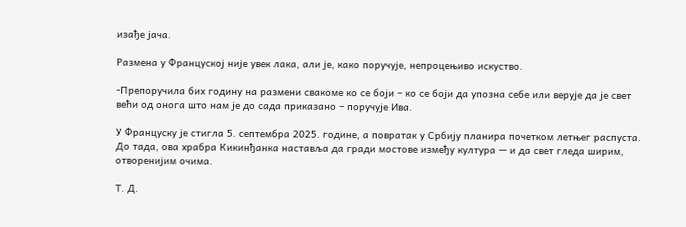изађе јача.

Размена у Француској није увек лака, али је, како поручује, непроцењиво искуство.

-Препоручила бих годину на размени свакоме ко се боји – ко се боји да упозна себе или верује да је свет већи од онога што нам је до сада приказано – поручује Ива.

У Француску је стигла 5. септембра 2025. године, а повратак у Србију планира почетком летњег распуста. До тада, ова храбра Кикинђанка наставља да гради мостове између култура — и да свет гледа ширим, отворенијим очима.

Т. Д.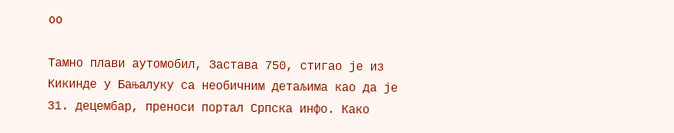oo

Тамно плави аутомобил, Застава 750, стигао је из Кикинде у Бањалуку са необичним детаљима као да је 31. децембар, преноси портал Српска инфо. Како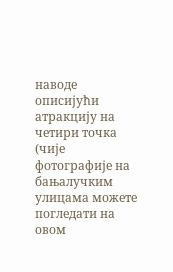наводе описијући атракцију на четири точка (чије фотографије на бањалучким улицама можете погледати на овом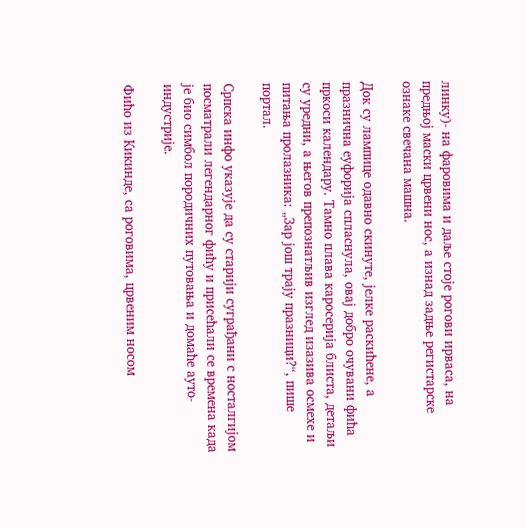линку)- на фаровима и даље стоје рогови ирваса, на предњој маски црвени нос, а изнад задње регистарске ознаке свечана машна.

Док су лампице одавно скинуте, јелке раскићене, а празнична еуфорија спласнула, овај добро очувани фића пркоси календару. Тамно плава каросерија блиста, детаљи су уредни, а његов препознатљив изглед изазива осмехе и питања пролазника: „Зар још трају празници?“, пише портал.

Српска инфо указује да су старији суграђани с носталгијом посматрали легендарног фићу и присећали се времена када је био симбол породичних путовања и домаће ауто-индустрије.

Фићо из Кикинде, са роговима, црвеним носом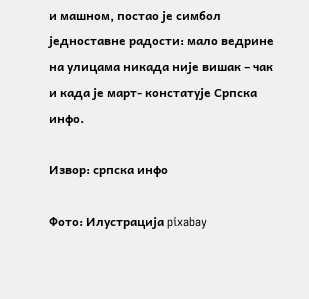и машном, постао је симбол једноставне радости: мало ведрине на улицама никада није вишак – чак и када је март- констатује Српска инфо.

Извор: српска инфо

Фото: Илустрација pixabay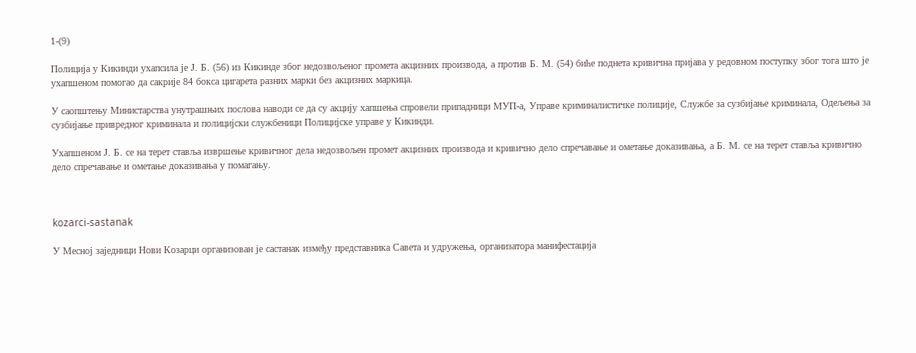1-(9)

Полиција у Кикинди ухапсила је Ј. Б. (56) из Кикинде због недозвољеног промета акцизних производа, а против Б. М. (54) биће поднета кривична пријава у редовном поступку због тога што је ухапшеном помогао да сакрије 84 бокса цигарета разних марки без акцизних маркица.

У саопштењу Министарства унутрашњих послова наводи се да су акцију хапшења спровели припадници МУП-а, Управе криминалистичке полиције, Службе за сузбијање криминала, Одељења за сузбијање привредног криминала и полицијски службеници Полицијске управе у Кикинди.

Ухапшеном Ј. Б. се на терет ставља извршење кривичног дела недозвољен промет акцизних производа и кривично дело спречавање и ометање доказивања, а Б. М. се на терет ставља кривично дело спречавање и ометање доказивања у помагању.



kozarci-sastanak

У Месној заједници Нови Козарци организован је састанак између представника Савета и удружења, организатора манифестација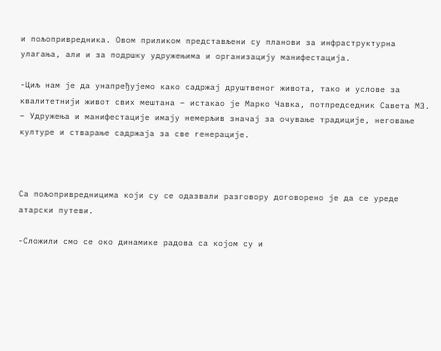и пољопривредника. Овом приликом представљени су планови за инфраструктурна улагања, али и за подршку удружењима и организацију манифестација.

-Циљ нам је да унапређујемо како садржај друштвеног живота, тако и услове за квалитетнији живот свих мештана – истакао је Марко Чавка, потпредседник Савета МЗ. – Удружења и манифестације имају немерљив значај за очување традиције, неговање културе и стварање садржаја за све генерације.



Са пољопривредницима који су се одазвали разговору договорено је да се уреде атарски путеви.

-Сложили смо се око динамике радова са којом су и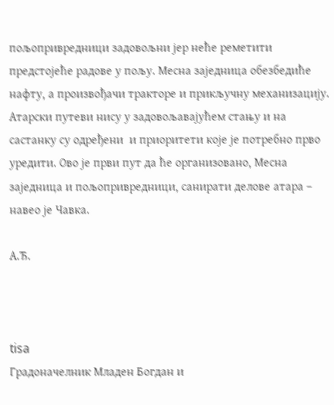пољопривредници задовољни јер неће реметити предстојеће радове у пољу. Месна заједница обезбедиће нафту, а произвођачи тракторе и прикључну механизацију. Атарски путеви нису у задовољавајућем стању и на састанку су одређени  и приоритети које је потребно прво уредити. Ово је први пут да ће организовано, Месна заједница и пољопривредници, санирати делове атара – навео је Чавка.

А.Ђ.



tisa
Градоначелник Младен Богдан и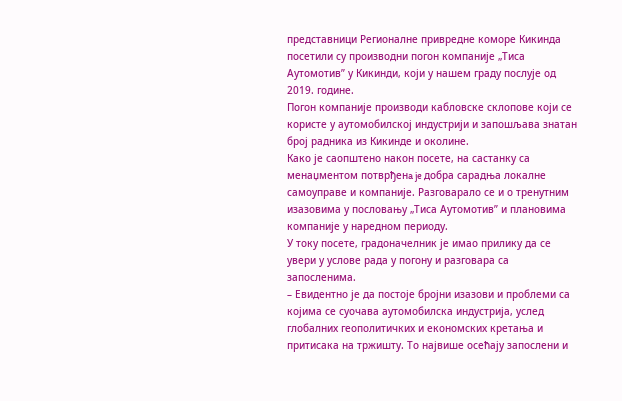представници Регионалне привредне коморе Кикинда посетили су производни погон компаније „Тиса Аутомотив” у Кикинди, који у нашем граду послује од 2019. године.
Погон компаније производи кабловске склопове који се користе у аутомобилској индустрији и запошљава знатан број радника из Кикинде и околине.
Како је саопштено након посете, на састанку са менаџментом потврђенa je добра сарадња локалне самоуправе и компаније. Разговарало се и о тренутним изазовима у пословању „Тиса Аутомотив” и плановима компаније у наредном периоду.
У току посете, градоначелник је имао прилику да се увери у услове рада у погону и разговара са запосленима.
– Евидентно је да постоје бројни изазови и проблеми са којима се суочава аутомобилска индустрија, услед глобалних геополитичких и економских кретања и притисака на тржишту. То највише осећају запослени и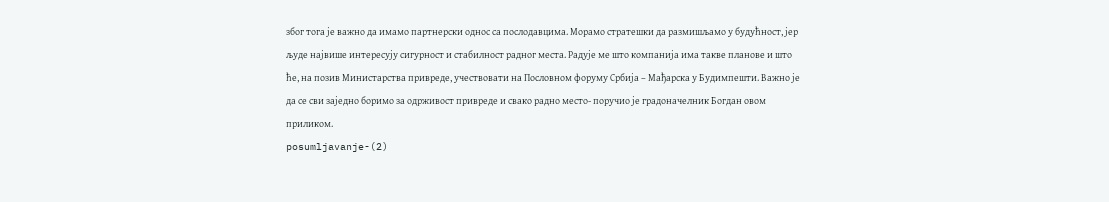због тога је важно да имамо партнерски однос са послодавцима. Морамо стратешки да размишљамо у будућност, јер људе највише интересују сигурност и стабилност радног места. Радује ме што компанија има такве планове и што ће, на позив Министарства привреде, учествовати на Пословном форуму Србија – Мађарска у Будимпешти. Важно је да се сви заједно боримо за одрживост привреде и свако радно место- поручио је градоначелник Богдан овом приликом.
posumljavanje-(2)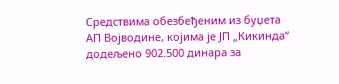Средствима обезбеђеним из буџета АП Војводине, којима је ЈП „Кикинда“ додељено 902.500 динара за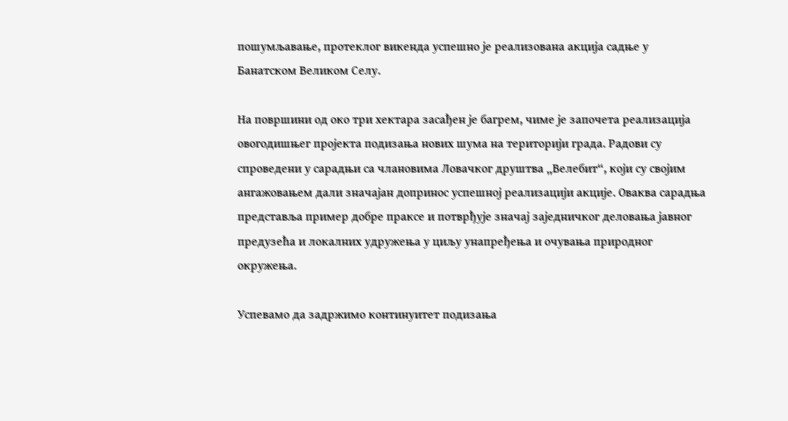пошумљавање, протеклог викенда успешно је реализована акција садње у Банатском Великом Селу.

На површини од око три хектара засађен је багрем, чиме је започета реализација овогодишњег пројекта подизања нових шума на територији града. Радови су спроведени у сарадњи са члановима Ловачког друштва „Велебит“, који су својим ангажовањем дали значајан допринос успешној реализацији акције. Оваква сарадња представља пример добре праксе и потврђује значај заједничког деловања јавног предузећа и локалних удружења у циљу унапређења и очувања природног окружења.

Успевамо да задржимо континуитет подизања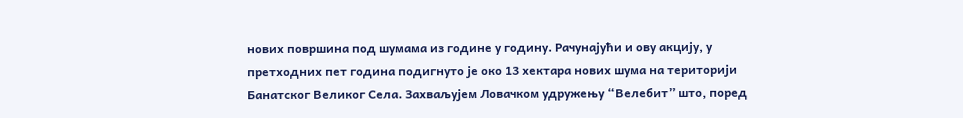нових површина под шумама из године у годину. Рачунајући и ову акцију, у претходних пет година подигнуто је око 13 хектара нових шума на територији Банатског Великог Села. Захваљујем Ловачком удружењу “Велебит” што, поред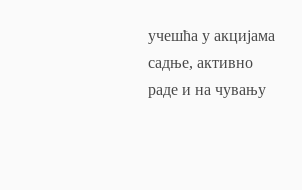учешћа у акцијама садње, активно раде и на чувању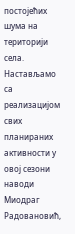постојећих шума на територији села. Настављамо са реализацијом свих планираних активности у овој сезони наводи Миодраг Радовановић,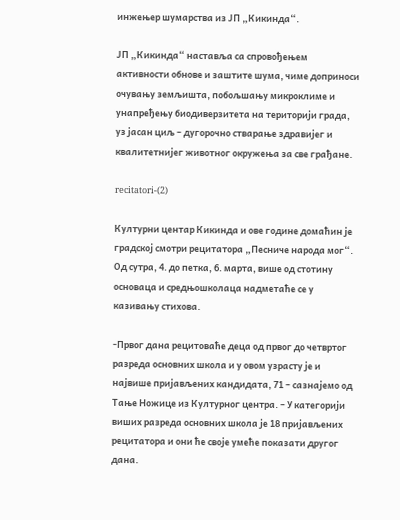инжењер шумарства из ЈП „Кикинда“.

ЈП „Кикинда“ наставља са спровођењем активности обнове и заштите шума, чиме доприноси очувању земљишта, побољшању микроклиме и унапређењу биодиверзитета на територији града, уз јасан циљ – дугорочно стварање здравијег и квалитетнијег животног окружења за све грађане.

recitatori-(2)

Културни центар Кикинда и ове године домаћин је градској смотри рецитатора „Песниче народа мог“. Од сутра, 4. до петка, 6. марта, више од стотину основаца и средњошколаца надметаће се у казивању стихова.

-Првог дана рецитоваће деца од првог до четвртог разреда основних школа и у овом узрасту је и највише пријављених кандидата, 71 – сазнајемо од Тање Ножице из Културног центра. – У категорији виших разреда основних школа је 18 пријављених рецитатора и они ће своје умеће показати другог дана.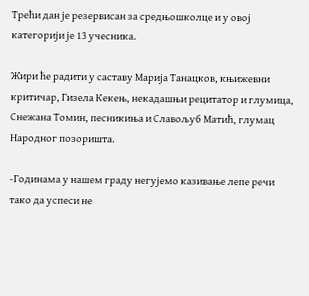Трећи дан је резервисан за средњошколце и у овој категорији је 13 учесника.

Жири ће радити у саставу Марија Танацков, књижевни критичар, Гизела Кекењ, некадашњи рецитатор и глумица, Снежана Томин, песникиња и Славољуб Матић, глумац Народног позоришта.

-Годинама у нашем граду негујемо казивање лепе речи тако да успеси не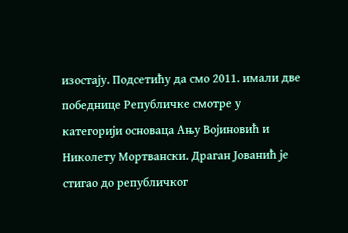изостају. Подсетићу да смо 2011. имали две победнице Републичке смотре у категорији основаца Ању Војиновић и Николету Мортвански. Драган Јованић је стигао до републичког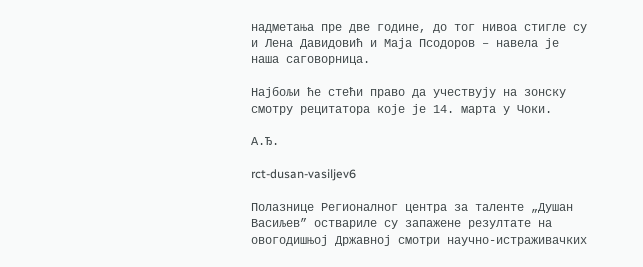надметања пре две године, до тог нивоа стигле су и Лена Давидовић и Маја Псодоров – навела је наша саговорница.

Најбољи ће стећи право да учествују на зонску смотру рецитатора које је 14. марта у Чоки.

А.Ђ.

rct-dusan-vasiljev6

Полазнице Регионалног центра за таленте „Душан Васиљев” оствариле су запажене резултате на овогодишњој Државној смотри научно-истраживачких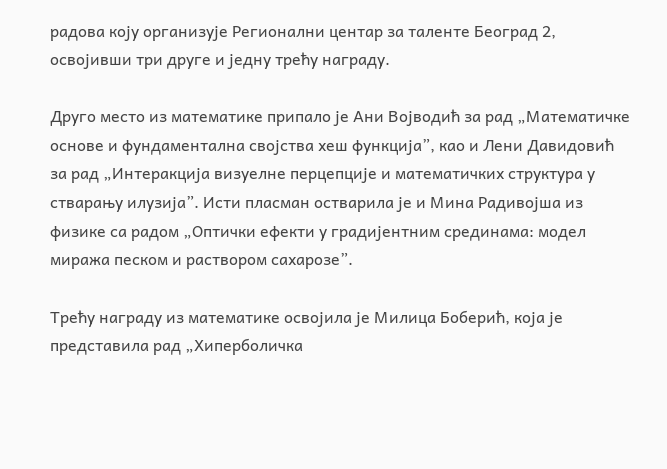радова коју организује Регионални центар за таленте Београд 2, освојивши три друге и једну трећу награду.

Друго место из математике припало је Ани Војводић за рад „Математичке основе и фундаментална својства хеш функција”, као и Лени Давидовић за рад „Интеракција визуелне перцепције и математичких структура у стварању илузија”. Исти пласман остварила је и Мина Радивојша из физике са радом „Оптички ефекти у градијентним срединама: модел миража песком и раствором сахарозе”.

Трећу награду из математике освојила је Милица Боберић, која је представила рад „Хиперболичка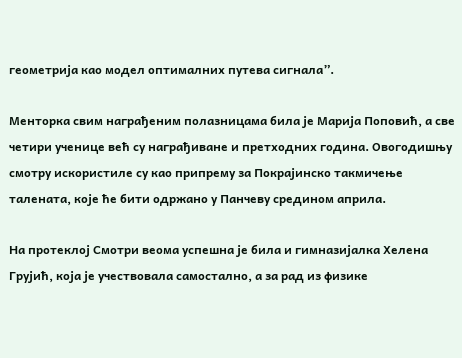геометрија као модел оптималних путева сигнала”.

Менторка свим награђеним полазницама била је Марија Поповић, а све четири ученице већ су награђиване и претходних година. Овогодишњу смотру искористиле су као припрему за Покрајинско такмичење талената, које ће бити одржано у Панчеву средином априла.

На протеклој Смотри веома успешна је била и гимназијалка Хелена Грујић, која је учествовала самостално, а за рад из физике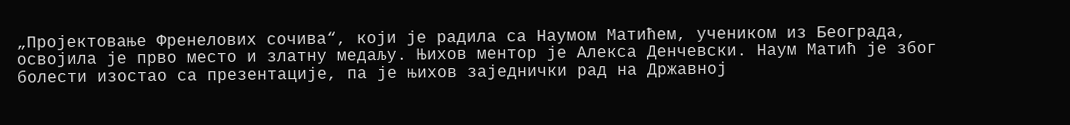„Пројектовање Френелових сочива“, који је радила са Наумом Матићем, учеником из Београда, освојила је прво место и златну медаљу. Њихов ментор је Алекса Денчевски. Наум Матић је због болести изостао са презентације, па је њихов заједнички рад на Државној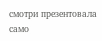смотри презентовала само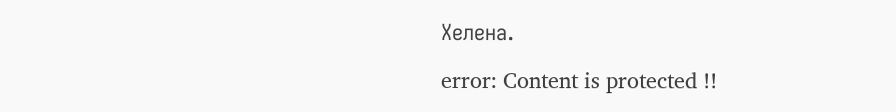Хелена.

error: Content is protected !!